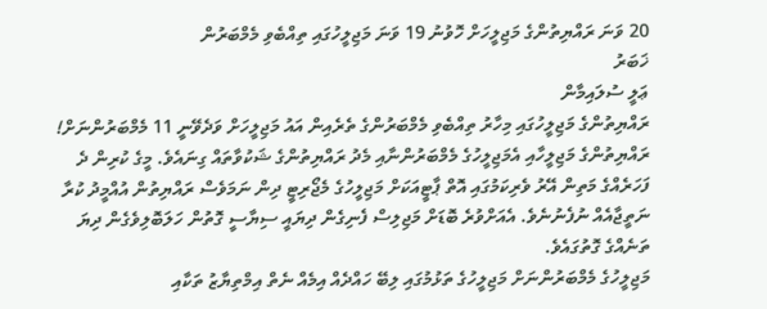20 ވަނަ ރައްޔިތުންގެ މަޖިލީހަށް ހޮވުނު 19 ވަނަ މަޖިލީހުގައި ތިއްބެވި މެމްބަރުން
ޚަބަރު
ޢަލީ ސުލައިމާން
ރައްޔިތުންގެ މަޖިލީހުގައި މިހާރު ތިއްބެވި މެމްބަރުންގެ ތެރެއިން އައު މަޖިލީހަށް ވަދެވޭނީ 11 މެމްބަރުންނަށް!
ރައްޔިތުންގެ މަޖިލީހާއި އެމަޖިލީހުގެ މެމްބަރުންނާއި މެދު ރައްޔިތުންގެ ޝަކުވާތައް ގިނައެވެ. މީގެ ކުރިން ދެ ފަހަރެއްގެ މަތިން އޭރު ވެރިކަމުގައި އޮތް ޕާޓީއަކަށް މަޖިލީހުގެ މެޖޯރިޓީ ދިން ނަމަވެސް ރައްޔިތުން އުއްމީދު ކުރާ ނަތީޖާއެއް ނުފެނުނެވެ. އެއަށްވުރެ ބޮޑަށް މަޖިލިސް ފެނިގެން ދިޔައީ ސިޔާސީ ގޮތުން ހަލަބޮލިވެގެން ދިޔަ ތަނެއްގެ ގޮތުގައެވެ.
މަޖިލީހުގެ މެމްބަރުންނަށް މަޖިލީހުގެ ތަޅުމުގައި ލިބޭ ހައްދެއް އިމެއް ނެތް އިމްތިޔާޒު ތަކާއި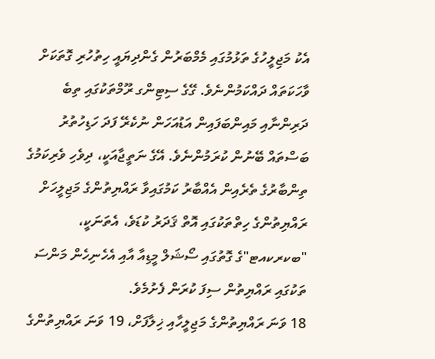އެކު މަޖިލީހުގެ ތަޅުމުގައި މެމްބަރުން ގެންދިޔައީ ހިތުހުރި ގޮތަކަށް ވާހަކަތައް ދައްކަމުންނެވެ. ގޭގެ ސިޓިންގ ރޫމްތަކުގައި ތިބެ ދަރިންނާއި މައިންބަފައިން އަޑުއަހަން ނުކެރޭ ފަދަ ހަޑިހުތުރު ބަސްތައް ބޭނުން ކުރަމުންނެވެ. އޭގެ ނަތީޖާއަކީ، ދިވެހި ވެރިކަމުގެ ތިންބާރުގެ ތެރެއިން އެއްބާރު ކަމުގައިވާ ރައްޔިތުންގެ މަޖިލީހަށް ރައްޔިތުންގެ ހިތްތަކުގައި އޮތް ޤަދަރު ކުޑަވެ، އެތަނަކީ، "ބކރކއޓ"ގެ ގޮތުގައި ސޯޝަލް މީޑިއާ އާއި އެހެނިހެން މަންސަ ތަކުގައި ރައްޔިތުން ސިފަ ކުރަން ފެށުމެވެ.
18 ވަނަ ރައްޔިތުންގެ މަޖިލީހާއި ޚިލާފަށް، 19 ވަނަ ރައްޔިތުންގެ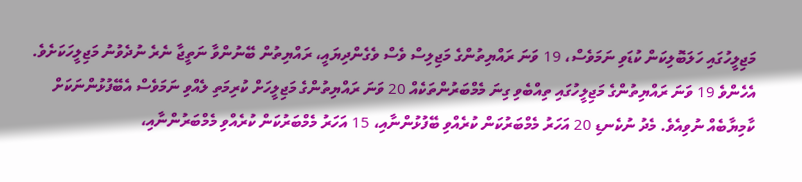މަޖިލީހުގައި ހަލަބޮލިކަން ކުޑަވި ނަމަވެސް، 19 ވަނަ ރައްޔިތުންގެ މަޖިލިސް ވެސް ވެގެންދިޔައީ، ރައްޔިތުން ބޭނުންވާ ނަތީޖާ ނެރެ ނުދެވުނު މަޖިލީހަކަށެވެ. އެހެންވެ 19 ވަނަ ރައްޔިތުންގެ މަޖިލީހުގައި ތިއްބެވި ގިނަ މެމްބަރުންތަކެއް 20 ވަނަ ރައްޔިތުންގެ މަޖިލީހަށް ކުރިމަތި ލެއްވި ނަމަވެސް އެބޭފުޅުންނަކަށް ކާމިޔާބެއް ނުވިއެވެ. މެދު ނުކެނޑި 20 އަހަރު މެމްބަރުކަން ކުރެއްވި ބޭފުޅުންނާއި، 15 އަހަރު މެމްބަރުކަން ކުރެއްވި މެމްބަރުންނާއި،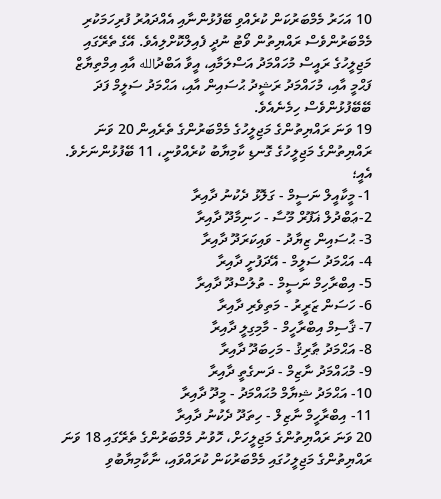10 އަހަރު މެމްބަރުކަން ކުރެއްވި ބޭފުޅުންނާއި އެއްދައުރު ފުރިހަމަކުރި މެމްބަރުންވެސް ރައްޔިތުން ވޯޓު ނުދީ ފެއިލްކޮށްލިއެވެ. އޭގެ ތެރޭގައި މަޖިލީހުގެ ރައީސް މުހައްމަދު އަސްލަމާއި، އީވާ އަބްދުالله އާއި އިމްތިޔާޒް ފަޙްމީ އާއި، މުހައްމަދު ރަޝީދު ޙުސައިން އާއި، އަޙްމަދު ސަލީމް ފަދަ ބޭބޭފުޅުންވެސް ހިމެނެއެވެ.
19 ވަނަ ރައްޔިތުންގެ މަޖިލީހުގެ މެމްބަރުންގެ ތެރެއިން 20 ވަނަ ރައްޔިތުންގެ މަޖިލީހުގެ ގޮނޑި ކާމިޔާބު ކުރެއްވުނީ، 11 ބޭފުޅުންނަށެވެ. އެއީ؛
1- މީކާއީލް ނަސީމް - ގަލޮޅު ދެކުނު ދާއިރާ
2-ޢަބްދުލް ޣަފޫރް މޫސާ - ހަނިމާދޫ ދާއިރާ
3- ޙުސައިން ޒިޔާދު - ވައިކަރަދޫ ދާއިރާ
4- އަޙްމަދު ސަލީމް - އޭދަފުށީ ދާއިރާ
5- އިބްރާހިމް ނަސީމް - ތުލުސްދޫ ދާއިރާ
6- ހަސަން ޒަރީރު - މަތިވެރި ދާއިރާ
7- ޤާސިމް އިބްރާހީމް - މާމިގިލީ ދާއިރާ
8- އަޙްމަދު ޠާރިޤު - މަހިބަދޫ ދާއިރާ
9- މުޙައްމަދު ނާޒިމް - ދަނގެތީ ދާއިރާ
10- އަޙްމަދު ޝިޔާމް މުޙައްމަދު - މީދޫ ދާއިރާ
11- އިބްރާހީމް ނާޒިލް - ހިތަދޫ ދެކުނު ދާއިރާ
20 ވަނަ ރައްޔިތުންގެ މަޖިލީހަށް، ހޮވުނު މެމްބަރުންގެ ތެރޭގައި 18 ވަނަ ރައްޔިތުންގެ މަޖިލީހުގައި މެމްބަރުކަން ކުރައްވައި، ނާކާމިޔާބުވި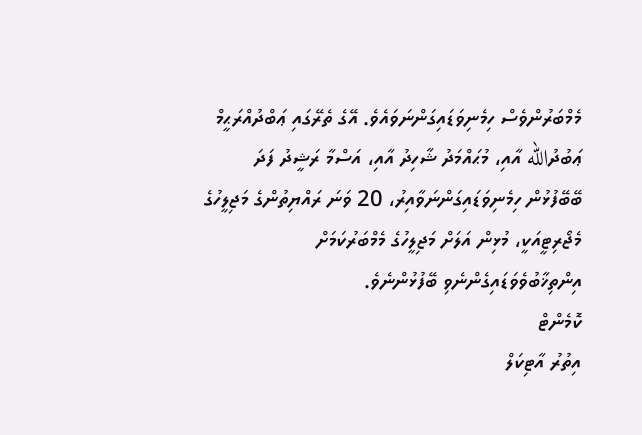މެމްބަރުންވެސް ހިމެނިވަޑައިގަންނަވައެވެ. އޭގެ ތެރޭގައި ޢަބްދުއްރަޙީމް ޢަބުދުالله އާއި، މުޙައްމަދު ޝާހިދު އާއި، އަސްމާ ރަޝީދު ފަދަ ބޭބޭފުޅުން ހިމެނިވަޑައިގަންނަވާއިރު، 20 ވަނަ ރައްޔިތުންގެ މަޖިލީހުގެ މެޖޯރިޓީއަކީ، މުޅިން އަލަށް މަޖިލީހުގެ މެމްބަރުކަމަށް އިންތިޚާބުވެވަޑައިގެންނެވި ބޭފުޅުންނެވެ.
ކޮމެންޓް
އިތުރު އާޓިކަލް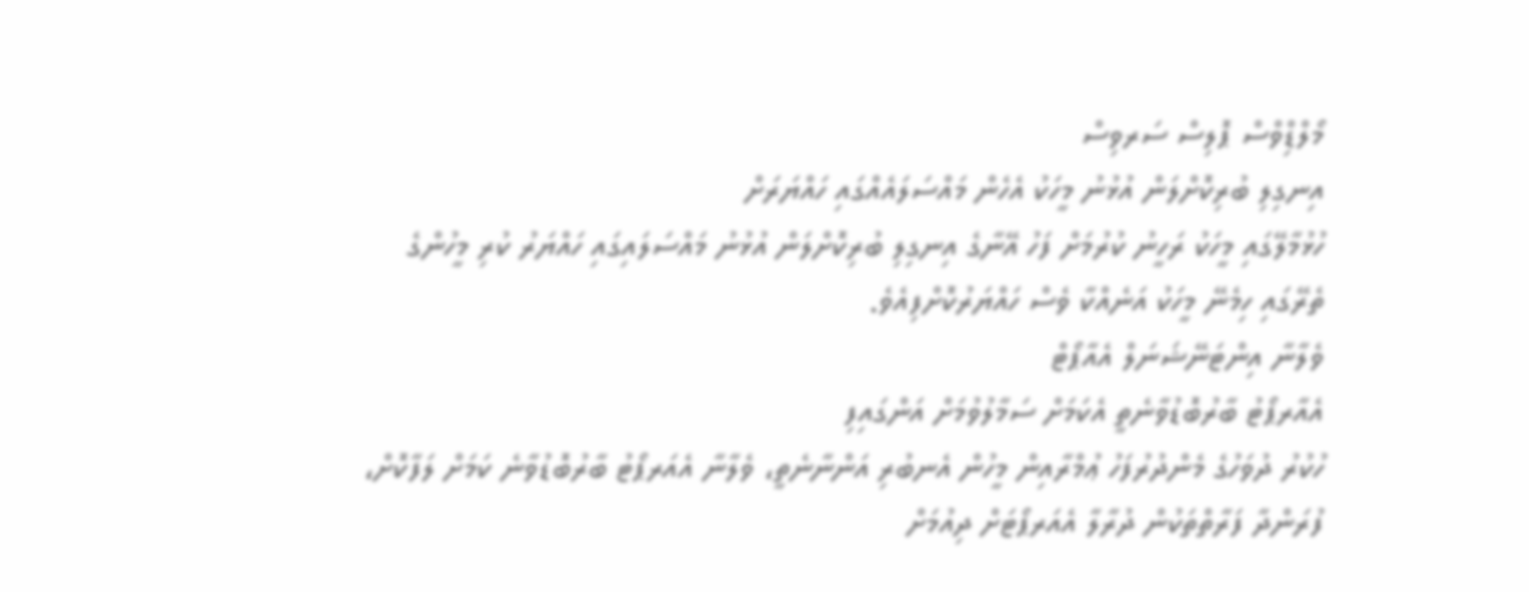މޯލްޑިްވްސް ޕޮލިސް ސަރވިސް
އިނގިލި ބުރިކޮށްލަން އުޅުނު މީހަކު އެހެން މައްސަލައެއްގައި ހައްޔަރަށް
ހުޅުމާލޭގައި މީހަކު ރަހީނު ކުރުމަށް ފަހު އޭނާގެ އިނގިލި ބުރިކޮށްލަން އުޅުނު މައްސަލައިގައި ހައްޔަރު ކުރި މީހުންގެ ތެރޭގައި ހިމެނޭ މީހަކު އަނެއްކާ ވެސް ހައްޔަރުކޮށްފިއެވެ.
ވެލާނާ އިންޓަނޭޝަނަލް އެއާޕޯޓް
އެއާރޕޯޓު ބާރުބޮޑުވާނެތީ އެކަމަށް ސަމާލުވުމަށް އަންގައިފި
ހުކުރު ދުވަހުގެ މެންދުރުފަހު ޢުމްރާއިން މީހުން އެނބުރި އަންނާނެތީ، ވެލާނާ އެއަރޕޯޓު ބާރުބޮޑުވާނެ ކަމަށް ލަފާކޮށް، ފުރަންދާ ފަރާތްތަކުން ދުރާލާ އެއަރޕޯޓަށް ދިއުމަށް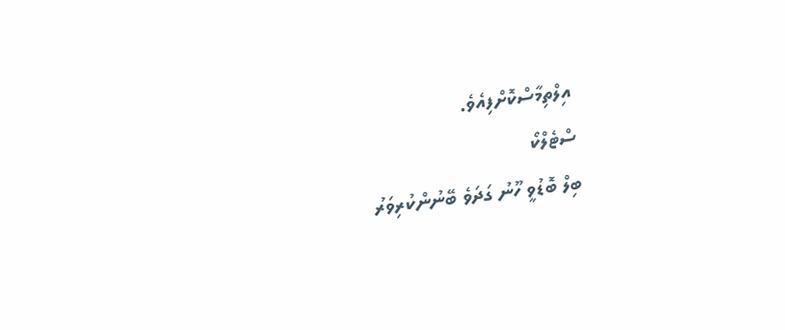އިލްތިމާސްކޮށްފިއެވެ.
ސްޓެލްކޯ
ބިލް ބޮޑުވީ ހޫނު ގަދަވެ ބޭނުންކުރިވަރު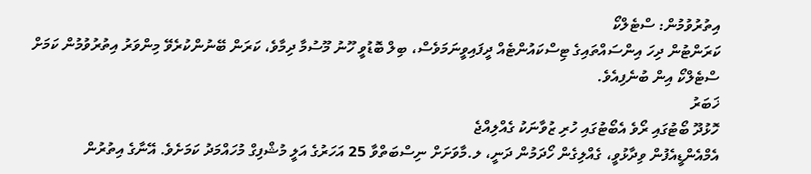އިތުރުވުމުން: ސްޓެލްކޯ
ކަރަންޓުން ދިހަ އިންސައްތައިގެ ޓިސްކައުންޓެއް ދީފައިވީނަމަވެސް، ބިލް ބޮޑުވީ ހޫނު މޫސުމާ ދިމާވެ، ކަރަން ބޭނުންކުރެވޭ މިންވަރު އިތުރުވުމުން ކަމަށް ސްޓެލްކޯ އިން ބުނެފިއެވެ.
ޚަބަރު
ހޮޅުދޫ ބޯޓުގައި ރޯވެ އެބޯޓުގައި ހުރި ޒުވާނަކު ގެއްލިއްޖެ
އެމްއެންޑީއެފުން ވިދާޅުވީ، ގެއްލިގެން ހޯދަމުން ދަނީ، ލ.މާވަށަށް ނިސްބަތްވާ 25 އަހަރުގެ އަލީ މުޝްފިގް މުހައްމަދު ކަމަށެވެ. އޭނާގެ އިތުރުން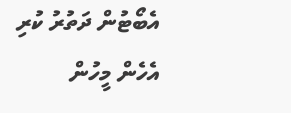އެބޯޓުން ދަތުރު ކުރި އެހެން މީހުން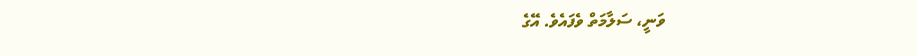ވަނީ، ސަލާމަތް ވެފައެވެ. އޭގެ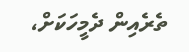ތެރެއިން ދެމީހަކަށް،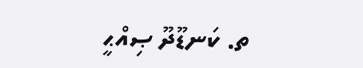ތ. ކަނޑޫދޫ ޞިއްޙީ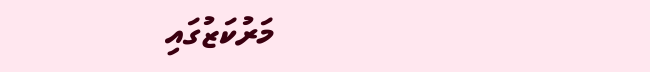މަރުކަޒުގައި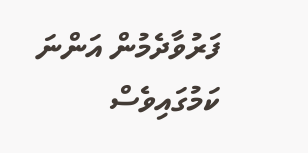ފަރުވާދެމުން އަންނަ ކަމުގައިވެސް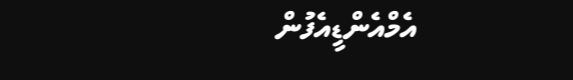އެމްއެންޑީއެފުން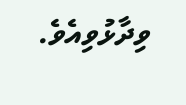ވިދާޅުވިއެވެ.